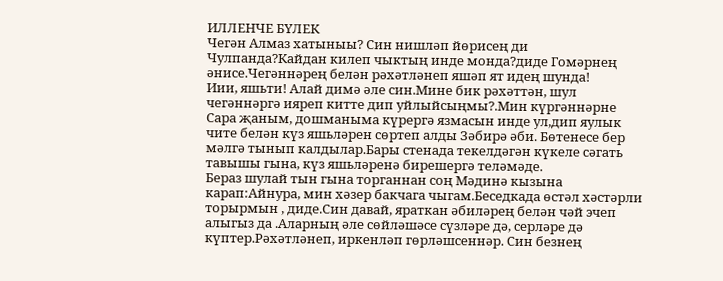ИЛЛЕНЧЕ БҮЛЕК
Чегән Алмаз хатыныы? Син нишләп йөрисең ди Чулпанда?Кайдан килеп чыктың инде монда?диде Гомәрнең әнисе.Чегәннәрең белән рәхәтләнеп яшәп ят идең шунда!
Иии, яшьти! Алай димә әле син.Мине бик рәхәттән, шул чегәннәргә ияреп китте дип уйлыйсыңмы?.Мин күргәннәрне Сара җаным, дошманыма күрергә язмасын инде ул,дип яулык чите белән күз яшьләрен сөртеп алды Зәбирә әби. Бөтенесе бер мәлгә тынып калдылар.Бары стенада текелдәгән күкеле сәгать тавышы гына, күз яшьләренә бирешергә теләмәде.
Бераз шулай тын гына торганнан соң Мәдинә кызына карап:Айнура, мин хәзер бакчага чыгам.Беседкада өстәл хәстәрли торырмын , диде.Син давай, яраткан әбиләрең белән чәй эчеп алыгыз да .Аларның әле сөйләшәсе сүзләре дә, серләре дә күптер.Рәхәтләнеп, иркенләп гөрләшсеннәр. Син безнең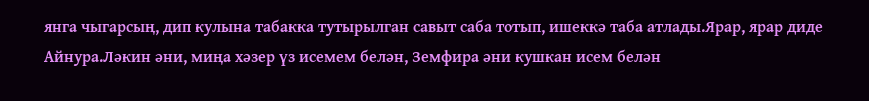янга чыгарсың, дип кулына табакка тутырылган савыт саба тотып, ишеккә таба атлады.Ярар, ярар диде Айнура.Ләкин әни, миңа хәзер үз исемем белән, Земфира әни кушкан исем белән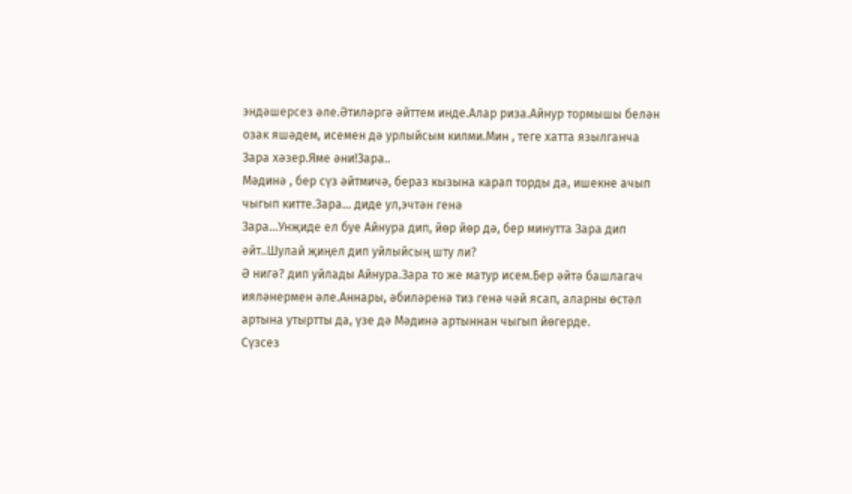эндәшерсез әле.Әтиләргә әйттем инде.Алар риза.Айнур тормышы белән озак яшәдем, исемен дә урлыйсым килми.Мин , теге хатта язылганча Зара хәзер.Яме әни!Зара..
Мәдинә , бер сүз әйтмичә, бераз кызына карап торды да, ишекне ачып чыгып китте.Зара... диде ул,эчтән генә
Зара...Унҗиде ел буе Айнура дип, йөр йөр дә, бер минутта Зара дип әйт..Шулай җиңел дип уйлыйсың шту ли?
Ә нигә? дип уйлады Айнура.Зара то же матур исем.Бер әйтә башлагач ияләнермен әле.Аннары, әбиләренә тиз генә чәй ясап, аларны өстәл артына утыртты да, үзе дә Мәдинә артыннан чыгып йөгерде.
Сүзсез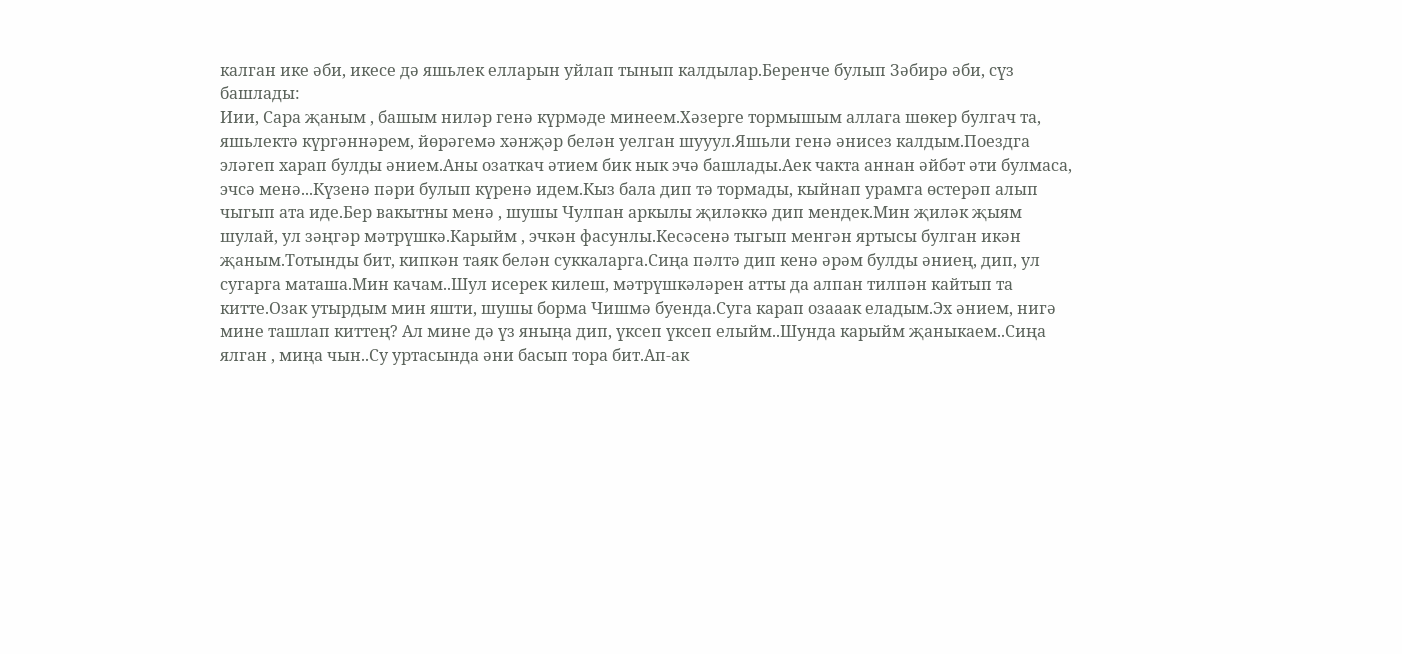калган ике әби, икесе дә яшьлек елларын уйлап тынып калдылар.Беренче булып Зәбирә әби, сүз башлады:
Иии, Сара җаным , башым ниләр генә күрмәде минеем.Хәзерге тормышым аллага шөкер булгач та, яшьлектә күргәннәрем, йөрәгемә хәнҗәр белән уелган шууул.Яшьли генә әнисез калдым.Поездга эләгеп харап булды әнием.Аны озаткач әтием бик нык эчә башлады.Аек чакта аннан әйбәт әти булмаса, эчсә менә...Күзенә пәри булып күренә идем.Кыз бала дип тә тормады, кыйнап урамга өстерәп алып чыгып ата иде.Бер вакытны менә , шушы Чулпан аркылы җиләккә дип мендек.Мин җиләк җыям шулай, ул зәңгәр мәтрүшкә.Карыйм , эчкән фасунлы.Кесәсенә тыгып менгән яртысы булган икән җаным.Тотынды бит, кипкән таяк белән суккаларга.Сиңа пәлтә дип кенә әрәм булды әниең, дип, ул сугарга маташа.Мин качам..Шул исерек килеш, мәтрүшкәләрен атты да алпан тилпән кайтып та китте.Озак утырдым мин яшти, шушы борма Чишмә буенда.Суга карап озааак еладым.Эх әнием, нигә мине ташлап киттең? Ал мине дә үз яныңа дип, үксеп үксеп елыйм..Шунда карыйм җаныкаем..Сиңа ялган , миңа чын..Су уртасында әни басып тора бит.Ап-ак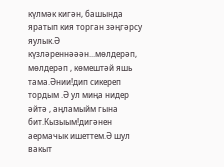күлмәк кигән, башында яратып кия торган зәңгәрсу яулык.Ә күзләреннәәән...мөлдерәп, мөлдерәп , көмештәй яшь тама.Әнии!дип сикереп тордым .Ә ул миңа нидер әйтә , аңламыйм гына бит.Кызыым!дигәнен аермачык ишеттем.Ә шул вакыт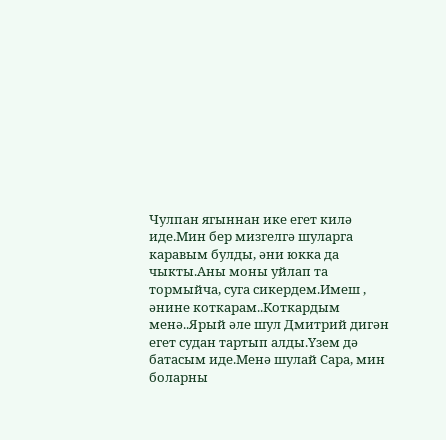Чулпан ягыннан ике егет килә иде.Мин бер мизгелгә шуларга каравым булды, әни юкка да чыкты.Аны моны уйлап та тормыйча, суга сикердем.Имеш , әнине коткарам..Коткардым менә..Ярый әле шул Дмитрий дигән егет судан тартып алды.Үзем дә батасым иде.Менә шулай Сара, мин боларны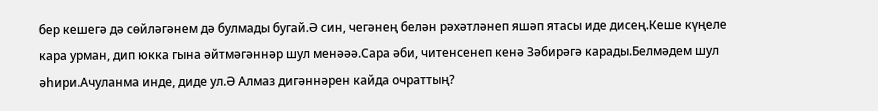бер кешегә дә сөйләгәнем дә булмады бугай.Ә син, чегәнең белән рәхәтләнеп яшәп ятасы иде дисең.Кеше күңеле кара урман, дип юкка гына әйтмәгәннәр шул менәәә.Сара әби, читенсенеп кенә Зәбирәгә карады.Белмәдем шул әһири.Ачуланма инде, диде ул.Ә Алмаз дигәннәрен кайда очраттың?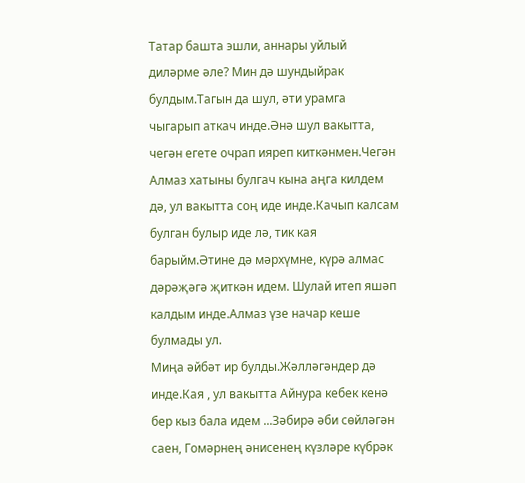Татар башта эшли, аннары уйлый диләрме әле? Мин дә шундыйрак булдым.Тагын да шул, әти урамга чыгарып аткач инде.Әнә шул вакытта, чегән егете очрап ияреп киткәнмен.Чегән Алмаз хатыны булгач кына аңга килдем дә, ул вакытта соң иде инде.Качып калсам булган булыр иде лә, тик кая барыйм.Әтине дә мәрхүмне, күрә алмас дәрәҗәгә җиткән идем. Шулай итеп яшәп калдым инде.Алмаз үзе начар кеше булмады ул.
Миңа әйбәт ир булды.Жәлләгәндер дә инде.Кая , ул вакытта Айнура кебек кенә бер кыз бала идем ...Зәбирә әби сөйләгән саен, Гомәрнең әнисенең күзләре күбрәк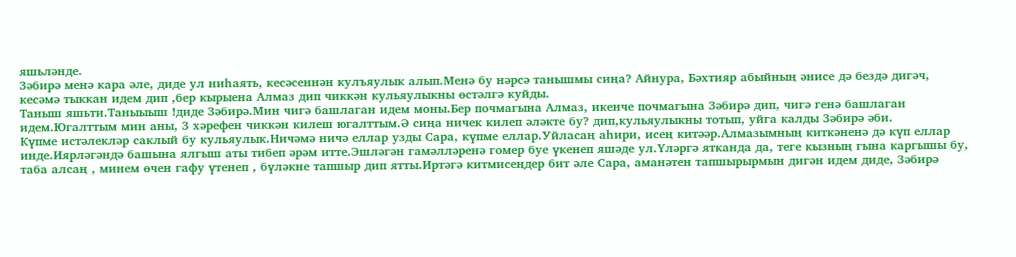яшьләнде.
Зәбирә менә кара әле, диде ул ниһаять, кесәсеннән кулъяулык алып.Менә бу нәрсә танышмы сиңа? Айнура, Бәхтияр абыйның әнисе дә бездә дигәч, кесәмә тыккан идем дип ,бер кырыена Алмаз дип чиккән кульяулыкны өстәлгә куйды.
Таныш яшьти.Таныыыш !диде Зәбирә.Мин чигә башлаган идем моны.Бер почмагына Алмаз, икенче почмагына Зәбирә дип, чигә генә башлаган идем.Югалттым мин аны, З хәрефен чиккән килеш югалттым.Ә сиңа ничек килеп әләкте бу? дип,кульяулыкны тотып, уйга калды Зәбирә әби.
Күпме истәлекләр саклый бу кульяулык.Ничәмә ничә еллар узды Сара, күпме еллар.Уйласаң аһири, исең китәәр.Алмазымның киткәненә дә күп еллар инде.Иярләгәндә башына ялгыш аты тибеп әрәм итте.Эшләгән гамәлләренә гомер буе үкенеп яшәде ул.Үләргә ятканда да, теге кызның гына каргышы бу, таба алсаң , минем өчен гафу үтенеп , бүләкне тапшыр дип ятты.Иртәгә китмисеңдер бит әле Сара, аманәтен тапшырырмын дигән идем диде, Зәбирә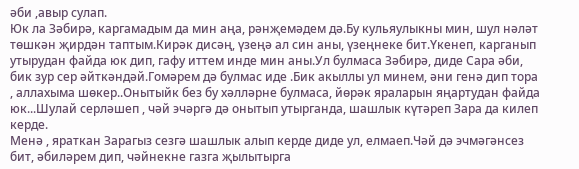әби ,авыр сулап.
Юк ла Зәбирә, каргамадым да мин аңа, рәнҗемәдем дә.Бу кульяулыкны мин, шул нәләт төшкән җирдән таптым.Кирәк дисәң, үзеңә ал син аны, үзеңнеке бит.Үкенеп, карганып утырудан файда юк дип, гафу иттем инде мин аны.Ул булмаса Зәбирә, диде Сара әби, бик зур сер әйткәндәй.Гомәрем дә булмас иде .Бик акыллы ул минем, әни генә дип тора , аллахыма шөкер..Онытыйк без бу хәлләрне булмаса, йөрәк яраларын яңартудан файда юк...Шулай серләшеп , чәй эчәргә дә онытып утырганда, шашлык күтәреп Зара да килеп керде.
Менә , яраткан Зарагыз сезгә шашлык алып керде диде ул, елмаеп.Чәй дә эчмәгәнсез бит, әбиләрем дип, чәйнекне газга җылытырга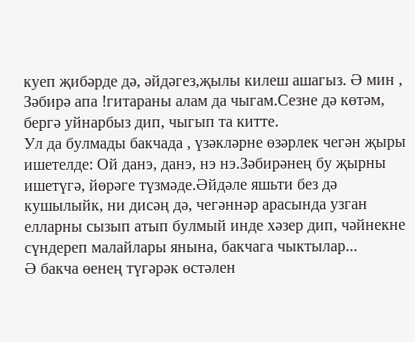куеп җибәрде дә, әйдәгез,җылы килеш ашагыз. Ә мин , Зәбирә апа !гитараны алам да чыгам.Сезне дә көтәм, бергә уйнарбыз дип, чыгып та китте.
Ул да булмады бакчада , үзәкләрне өзәрлек чегән җыры ишетелде: Ой данэ, данэ, нэ нэ.Зәбирәнең бу җырны ишетүгә, йөрәге түзмәде.Әйдәле яшьти без дә кушылыйк, ни дисәң дә, чегәннәр арасында узган елларны сызып атып булмый инде хәзер дип, чәйнекне сүндереп малайлары янына, бакчага чыктылар...
Ә бакча өенең түгәрәк өстәлен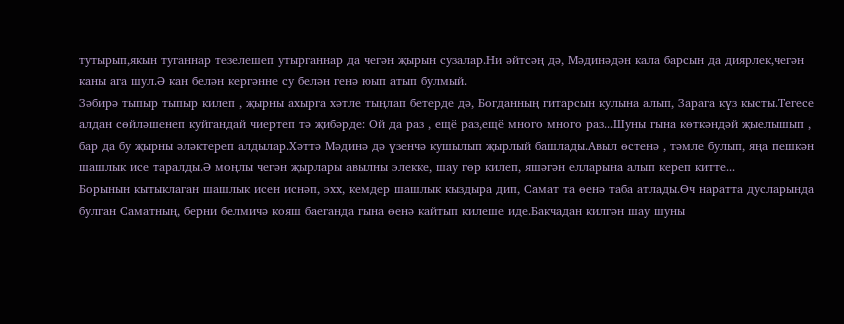тутырып,якын туганнар тезелешеп утырганнар да чегән җырын сузалар.Ни әйтсәң дә, Мәдинәдән кала барсын да диярлек,чегән каны ага шул.Ә кан белән кергәнне су белән генә юып атып булмый.
Зәбирә тыпыр тыпыр килеп , җырны ахырга хәтле тыңлап бетерде дә, Богданның гитарсын кулына алып, Зарага күз кысты.Тегесе алдан сөйләшенеп куйгандай чиертеп тә җибәрде: Ой да раз , ещё раз,ещё много много раз...Шуны гына көткәндәй җыелышып , бар да бу җырны әләктереп алдылар.Хәттә Мәдинә дә үзенчә кушылып җырлый башлады.Авыл өстенә , тәмле булып, яңа пешкән шашлык исе таралды.Ә моңлы чегән җырлары авылны элекке, шау гөр килеп, яшәгән елларына алып кереп китте...
Борынын кытыклаган шашлык исен иснәп, эхх, кемдер шашлык кыздыра дип, Самат та өенә таба атлады.Өч наратта дусларында булган Саматның, берни белмичә кояш баеганда гына өенә кайтып килеше иде.Бакчадан килгән шау шуны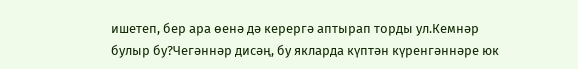ишетеп, бер ара өенә дә керергә аптырап торды ул.Кемнәр булыр бу?Чегәннәр дисәң, бу якларда күптән күренгәннәре юк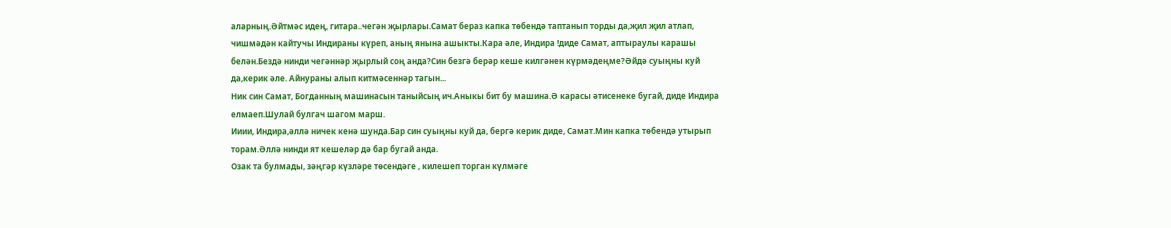аларның.Әйтмәс идең, гитара..чегән җырлары.Самат бераз капка төбендә таптанып торды да,җил җил атлап, чишмәдән кайтучы Индираны күреп, аның янына ашыкты.Кара әле, Индира !диде Самат, аптыраулы карашы белән.Бездә нинди чегәннәр җырлый соң анда?Син безгә берәр кеше килгәнен күрмәдеңме?Әйдә суыңны куй да,керик әле. Айнураны алып китмәсеннәр тагын...
Ник син Самат, Богданның машинасын таныйсың ич.Аныкы бит бу машина.Ә карасы әтисенеке бугай, диде Индира елмаеп.Шулай булгач шагом марш.
Ииии, Индира,әллә ничек кенә шунда.Бар син суыңны куй да, бергә керик диде, Самат.Мин капка төбендә утырып торам.Әллә нинди ят кешеләр дә бар бугай анда.
Озак та булмады, зәңгәр күзләре төсендәге , килешеп торган күлмәге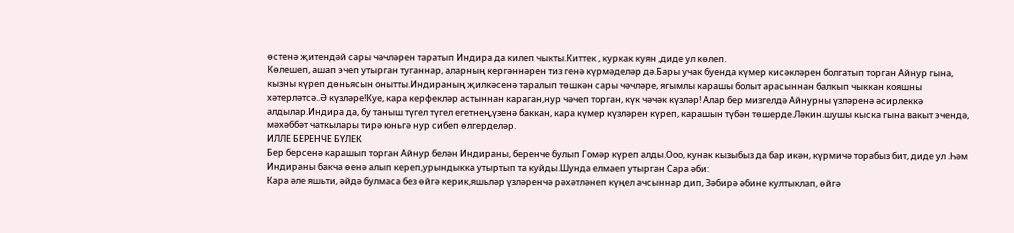өстенә җитендәй сары чәчләрен таратып Индира да килеп чыкты.Киттек , куркак куян ,диде ул көлеп.
Көлешеп, ашап эчеп утырган туганнар, аларның кергәннәрен тиз генә күрмәделәр дә.Бары учак буенда күмер кисәкләрен болгатып торган Айнур гына, кызны күреп дөньясын онытты.Индираның җилкәсенә таралып төшкән сары чәчләре, ягымлы карашы болыт арасыннан балкып чыккан кояшны хәтерләтсә..Ә күзләре!Куе, кара керфекләр астыннан караган,нур чәчеп торган, күк чәчәк күзләр! Алар бер мизгелдә Айнурны үзләренә әсирлеккә алдылар.Индира да, бу таныш түгел түгел егетнең,үзенә баккан, кара күмер күзләрен күреп, карашын түбән төшерде.Ләкин.шушы кыска гына вакыт эчендә, мәхәббәт чаткылары тирә юньгә нур сибеп өлгерделәр.
ИЛЛЕ БЕРЕНЧЕ БҮЛЕК
Бер берсенә карашып торган Айнур белән Индираны, беренче булып Гомәр күреп алды.Ооо, кунак кызыбыз да бар икән, күрмичә торабыз бит, диде ул .Һәм Индираны бакча өенә алып кереп,урындыкка утыртып та куйды.Шунда елмаеп утырган Сара әби:
Кара әле яшьти, әйдә булмаса без өйгә керик,яшьләр үзләренчә рәхәтләнеп күңел ачсыннар дип, Зәбирә әбине култыклап, өйгә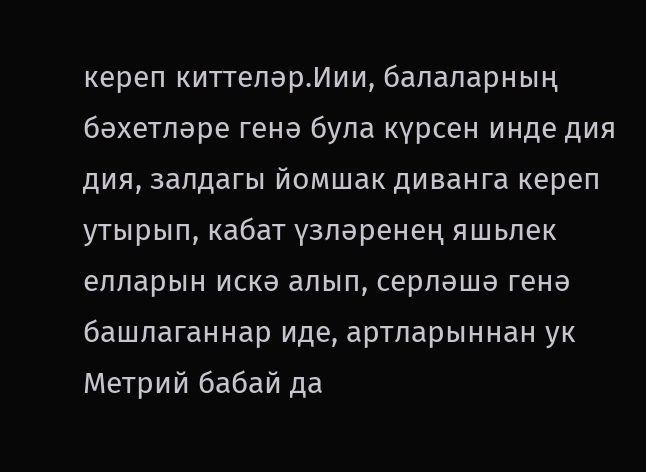кереп киттеләр.Иии, балаларның бәхетләре генә була күрсен инде дия дия, залдагы йомшак диванга кереп утырып, кабат үзләренең яшьлек елларын искә алып, серләшә генә башлаганнар иде, артларыннан ук Метрий бабай да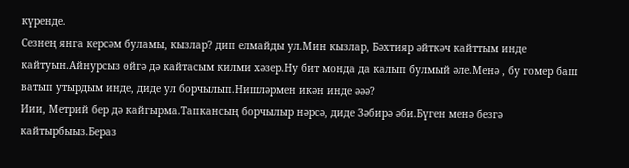күренде.
Сезнең янга керсәм буламы, кызлар? дип елмайды ул.Мин кызлар, Бәхтияр әйткәч кайттым инде кайтуын.Айнурсыз өйгә дә кайтасым килми хәзер.Ну бит монда да калып булмый әле.Менә , бу гомер баш ватып утырдым инде, диде ул борчылып.Нишләрмен икән инде әәә?
Иии, Метрий бер дә кайгырма.Тапкансың борчылыр нәрсә, диде Зәбирә әби.Бүген менә безгә кайтырбыыз.Бераз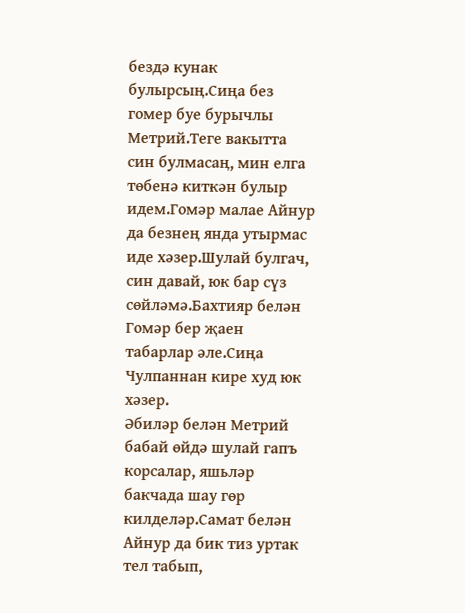бездә кунак булырсың.Сиңа без гомер буе бурычлы Метрий.Теге вакытта син булмасаң, мин елга төбенә киткән булыр идем.Гомәр малае Айнур да безнең янда утырмас иде хәзер.Шулай булгач, син давай, юк бар сүз сөйләмә.Бахтияр белән Гомәр бер җаен табарлар әле.Сиңа Чулпаннан кире худ юк хәзер.
Әбиләр белән Метрий бабай өйдә шулай гапъ корсалар, яшьләр бакчада шау гөр килделәр.Самат белән Айнур да бик тиз уртак тел табып,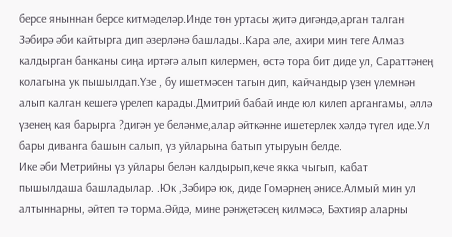берсе яныннан берсе китмәделәр.Инде төн уртасы җитә дигәндә,арган талган Зәбирә әби кайтырга дип әзерләнә башлады..Кара әле, ахири мин теге Алмаз калдырган банканы сиңа иртәгә алып килермен, өстә тора бит диде ул, Сараттәнең колагына ук пышылдап.Үзе , бу ишетмәсен тагын дип, кайчандыр үзен үлемнән алып калган кешегә үрелеп карады.Дмитрий бабай инде юл килеп аргангамы, әллә үзенең кая барырга ?дигән уе беләнме,алар әйткәнне ишетерлек хәлдә түгел иде.Ул бары диванга башын салып, үз уйларына батып утыруын белде.
Ике әби Метрийны үз уйлары белән калдырып,кече якка чыгып, кабат пышылдаша башладылар. .Юк ,Зәбирә юк, диде Гомәрнең әнисе.Алмый мин ул алтыннарны, әйтеп тә торма.Әйдә, мине рәнҗетәсең килмәсә, Бәхтияр аларны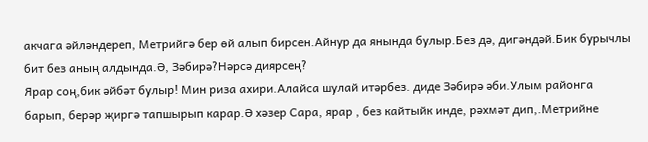акчага әйләндереп, Метрийгә бер өй алып бирсен.Айнур да янында булыр.Без дә, дигәндәй.Бик бурычлы бит без аның алдында.Ә, Зәбирә?Нәрсә диярсең?
Ярар соң,бик әйбәт булыр! Мин риза ахири.Алайса шулай итәрбез. диде Зәбирә әби.Улым районга барып, берәр җиргә тапшырып карар.Ә хәзер Сара, ярар , без кайтыйк инде, рәхмәт дип,.Метрийне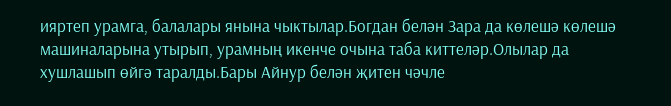ияртеп урамга, балалары янына чыктылар.Богдан белән Зара да көлешә көлешә машиналарына утырып, урамның икенче очына таба киттеләр.Олылар да хушлашып өйгә таралды.Бары Айнур белән җитен чәчле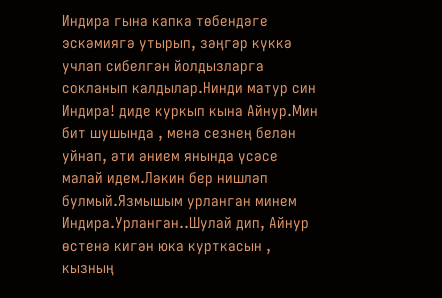Индира гына капка төбендәге эскәмиягә утырып, зәңгәр күккә учлап сибелгән йолдызларга сокланып калдылар.Нинди матур син Индира! диде куркып кына Айнур.Мин бит шушында , менә сезнең белән уйнап, әти әнием янында үсәсе малай идем.Ләкин бер нишләп булмый.Язмышым урланган минем Индира.Урланган..Шулай дип, Айнур өстенә кигән юка курткасын , кызның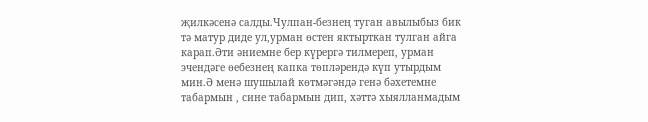җилкәсенә салды.Чулпан-безнең туган авылыбыз бик тә матур диде ул,урман өстен яктырткан тулган айга карап.Әти әниемне бер күрергә тилмереп, урман эчендәге өебезнең капка төпләрендә күп утырдым мин.Ә менә шушылай көтмәгәндә генә бәхетемне табармын , сине табармын дип, хәттә хыялланмадым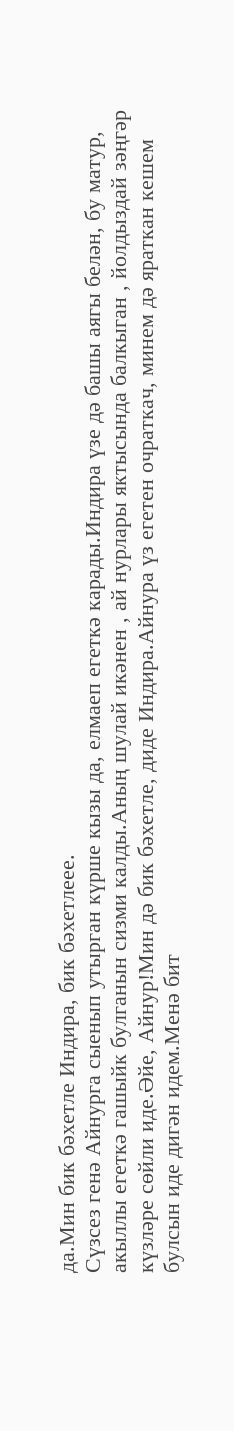да.Мин бик бәхетле Индира, бик бәхетлеее.
Сүзсез генә Айнурга сыенып утырган күрше кызы да, елмаеп егеткә карады.Индира үзе дә башы аягы белән, бу матур, акыллы егеткә гашыйк булганын сизми калды.Аның шулай икәнен , ай нурлары яктысында балкыган , йолдыздай зәңгәр күзләре сөйли иде.Әйе, Айнур!Мин дә бик бәхетле, диде Индира.Айнура үз егетен очраткач, минем дә яраткан кешем булсын иде дигән идем.Менә бит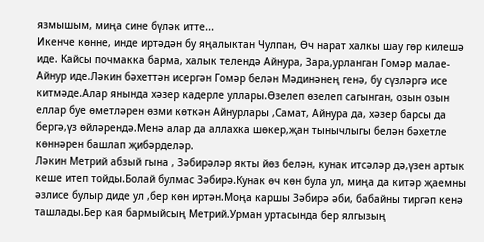язмышым, миңа сине бүләк итте...
Икенче көнне, инде иртәдән бу яңалыктан Чулпан, Өч нарат халкы шау гөр килешә иде. Кайсы почмакка барма, халык телендә Айнура, Зара,урланган Гомәр малае-Айнур иде.Ләкин бәхеттән исергән Гомәр белән Мәдинәнең генә, бу сүзләргә исе китмәде.Алар янында хәзер кадерле уллары.Өзелеп өзелеп сагынган, озын озын еллар буе өметләрен өзми көткән Айнурлары ,Самат, Айнура да, хәзер барсы да бергә,үз өйләрендә.Менә алар да аллахка шөкер,җан тынычлыгы белән бәхетле көннәрен башлап җибәрделәр.
Ләкин Метрий абзый гына , Зәбирәләр якты йөз белән, кунак итсәләр дә,үзен артык кеше итеп тойды.Болай булмас Зәбирә.Кунак өч көн була ул, миңа да китәр җаемны әзлисе булыр диде ул ,бер көн иртән.Моңа каршы Зәбирә әби, бабайны тиргәп кенә ташлады.Бер кая бармыйсың Метрий.Урман уртасында бер ялгызың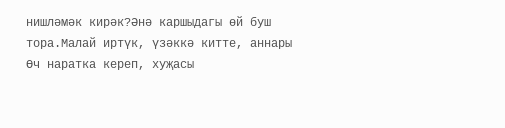нишләмәк кирәк?Әнә каршыдагы өй буш тора.Малай иртүк, үзәккә китте, аннары Өч наратка кереп, хуҗасы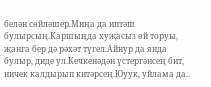белән сөйләшер.Миңа да иптәш булырсың.Каршыңда хуҗасыз өй торуы, җанга бер дә рәхәт түгел.Айнур да янда булыр, диде ул.Кечкенәдән үстергәнсең бит, ничек калдырып китәрсең.Юуук, уйлама да..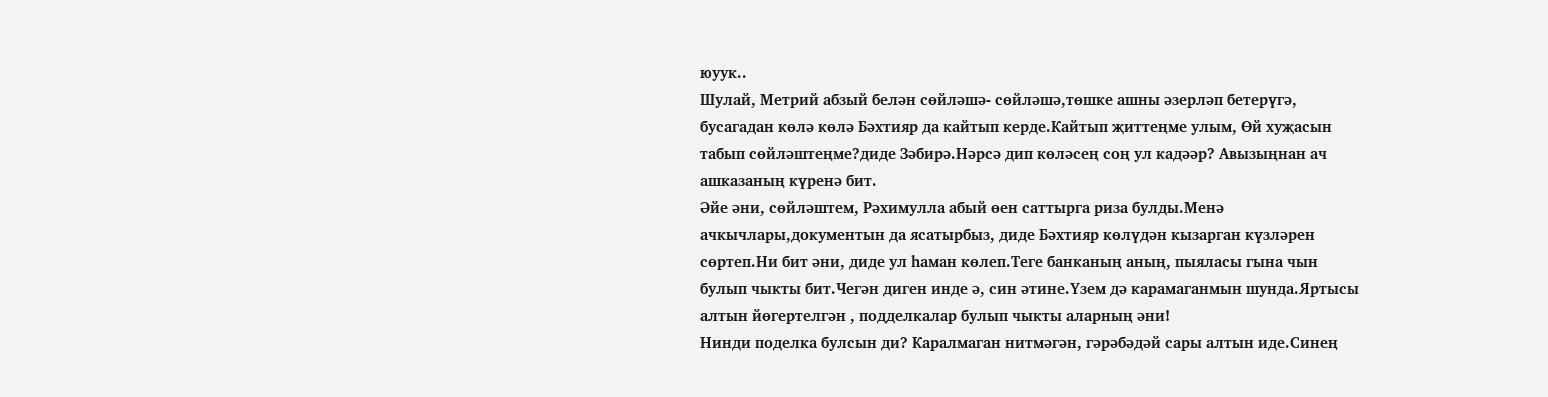юуук..
Шулай, Метрий абзый белән сөйләшә- сөйләшә,төшке ашны әзерләп бетерүгә, бусагадан көлә көлә Бәхтияр да кайтып керде.Кайтып җиттеңме улым, Өй хуҗасын табып сөйләштеңме?диде Зәбирә.Нәрсә дип көләсең соң ул кадәәр? Авызыңнан ач ашказаның күренә бит.
Әйе әни, сөйләштем, Рәхимулла абый өен саттырга риза булды.Менә ачкычлары,документын да ясатырбыз, диде Бәхтияр көлүдән кызарган күзләрен сөртеп.Ни бит әни, диде ул һаман көлеп.Теге банканың аның, пыяласы гына чын булып чыкты бит.Чегән диген инде ә, син әтине.Үзем дә карамаганмын шунда.Яртысы алтын йөгертелгән , подделкалар булып чыкты аларның әни!
Нинди поделка булсын ди? Каралмаган нитмәгән, гәрәбәдәй сары алтын иде.Синең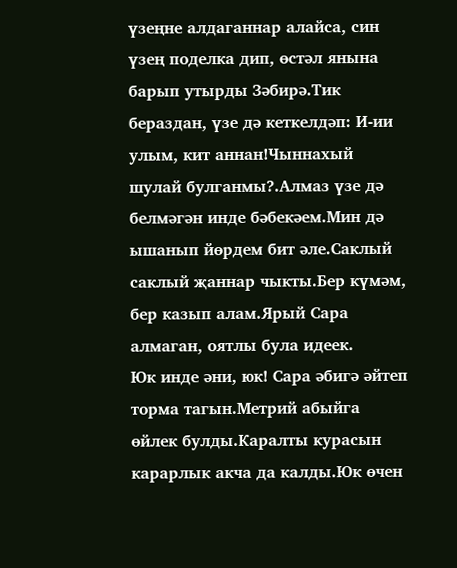үзеңне алдаганнар алайса, син үзең поделка дип, өстәл янына барып утырды Зәбирә.Тик бераздан, үзе дә кеткелдәп: И-ии улым, кит аннан!Чыннахый шулай булганмы?.Алмаз үзе дә белмәгән инде бәбекәем.Мин дә ышанып йөрдем бит әле.Саклый саклый җаннар чыкты.Бер күмәм, бер казып алам.Ярый Сара алмаган, оятлы була идеек.
Юк инде әни, юк! Сара әбигә әйтеп торма тагын.Метрий абыйга өйлек булды.Каралты курасын карарлык акча да калды.Юк өчен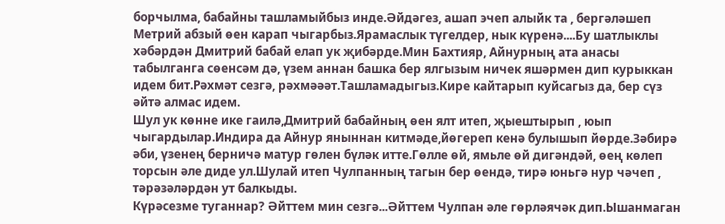борчылма, бабайны ташламыйбыз инде.Әйдәгез, ашап эчеп алыйк та , бергәләшеп Метрий абзый өен карап чыгарбыз.Ярамаслык түгелдер, нык күренә....Бу шатлыклы хәбәрдән Дмитрий бабай елап ук җибәрде.Мин Бахтияр, Айнурның ата анасы табылганга сөенсәм дә, үзем аннан башка бер ялгызым ничек яшәрмен дип курыккан идем бит.Рәхмәт сезгә, рәхмәәәт.Ташламадыгыз.Кире кайтарып куйсагыз да, бер сүз әйтә алмас идем.
Шул ук көнне ике гаилә,Дмитрий бабайның өен ялт итеп, җыештырып , юып чыгардылар.Индира да Айнур яныннан китмәде,йөгереп кенә булышып йөрде.Зәбирә әби, үзенең берничә матур гөлен бүләк итте.Гөлле өй, ямьле өй дигәндәй, өең көлеп торсын әле диде ул.Шулай итеп Чулпанның тагын бер өендә, тирә юньгә нур чәчеп , тәрәзәләрдән ут балкыды.
Күрәсезме туганнар? Әйттем мин сезгә...Әйттем Чулпан әле гөрләячәк дип.Ышанмаган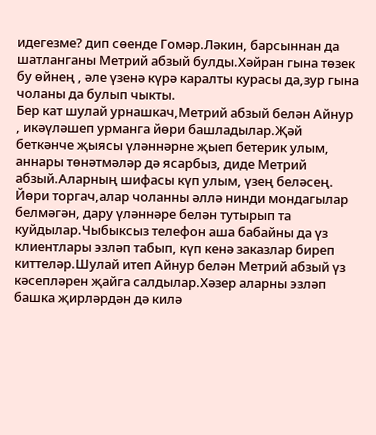идегезме? дип сөенде Гомәр.Ләкин, барсыннан да шатланганы Метрий абзый булды.Хәйран гына төзек бу өйнең , әле үзенә күрә каралты курасы да,зур гына чоланы да булып чыкты.
Бер кат шулай урнашкач,Метрий абзый белән Айнур , икәүләшеп урманга йөри башладылар.Җәй беткәнче җыясы үләннәрне җыеп бетерик улым, аннары төнәтмәләр дә ясарбыз, диде Метрий абзый.Аларның шифасы күп улым, үзең беләсең. Йөри торгач,алар чоланны әллә нинди мондагылар белмәгән, дару үләннәре белән тутырып та куйдылар.Чыбыксыз телефон аша бабайны да үз клиентлары эзләп табып, күп кенә заказлар биреп киттеләр.Шулай итеп Айнур белән Метрий абзый үз кәсепләрен җайга салдылар.Хәзер аларны эзләп башка җирләрдән дә килә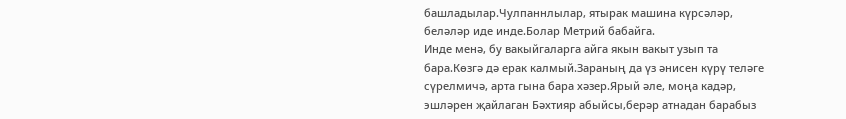башладылар.Чулпаннлылар, ятырак машина күрсәләр, беләләр иде инде.Болар Метрий бабайга.
Инде менә, бу вакыйгаларга айга якын вакыт узып та бара.Көзгә дә ерак калмый.Зараның да үз әнисен күрү теләге сүрелмичә, арта гына бара хәзер.Ярый әле, моңа кадәр, эшләрен җайлаган Бәхтияр абыйсы,берәр атнадан барабыз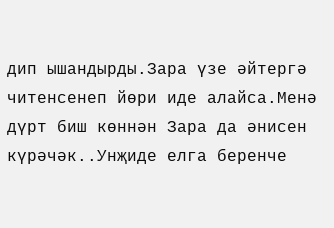дип ышандырды.Зара үзе әйтергә читенсенеп йөри иде алайса.Менә дүрт биш көннән Зара да әнисен күрәчәк..Унҗиде елга беренче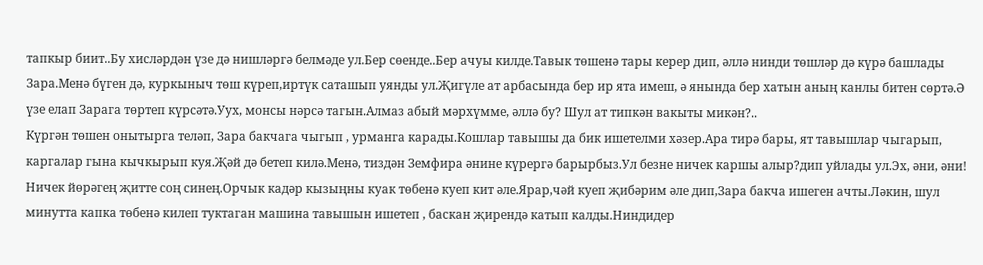тапкыр биит..Бу хисләрдән үзе дә нишләргә белмәде ул.Бер сөенде..Бер ачуы килде.Тавык төшенә тары керер дип, әллә нинди төшләр дә күрә башлады Зара.Менә бүген дә, куркыныч төш күреп,иртүк саташып уянды ул.Җигүле ат арбасында бер ир ята имеш, ә янында бер хатын аның канлы битен сөртә.Ә үзе елап Зарага төртеп күрсәтә.Уух, монсы нәрсә тагын.Алмаз абый мәрхүмме, әллә бу? Шул ат типкән вакыты микән?..
Күргән төшен онытырга теләп, Зара бакчага чыгып , урманга карады.Кошлар тавышы да бик ишетелми хәзер.Ара тирә бары, ят тавышлар чыгарып, каргалар гына кычкырып куя.Җәй дә бетеп килә.Менә, тиздән Земфира әнине күрергә барырбыз.Ул безне ничек каршы алыр?дип уйлады ул.Эх, әни, әни! Ничек йөрәгең җитте соң синең.Орчык кадәр кызыңны куак төбенә куеп кит әле.Ярар,чәй куеп җибәрим әле дип,Зара бакча ишеген ачты.Ләкин, шул минутта капка төбенә килеп туктаган машина тавышын ишетеп , баскан җирендә катып калды.Ниндидер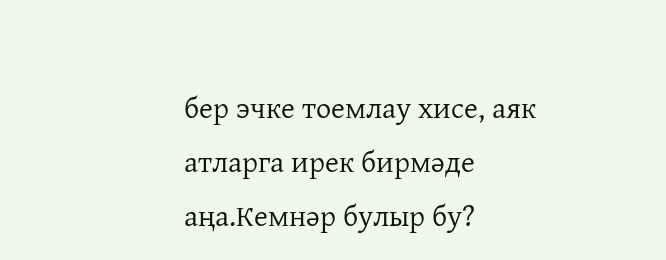бер эчке тоемлау хисе, аяк атларга ирек бирмәде аңа.Кемнәр булыр бу?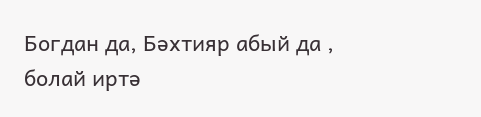Богдан да, Бәхтияр абый да , болай иртә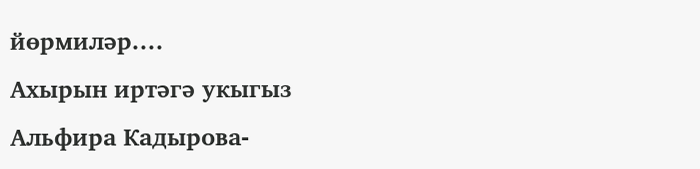йөрмиләр....
Ахырын иртәгә укыгыз
Альфира Кадырова-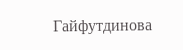Гайфутдинова